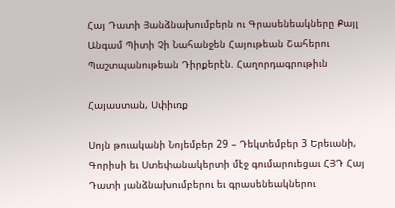Հայ Դատի Յանձնախումբերն ու Գրասենեակները Քայլ Անգամ Պիտի Չի Նահանջեն Հայութեան Շահերու Պաշտպանութեան Դիրքերէն. Հաղորդագրութիւն

Հայաստան, Սփիւռք

Սոյն թուականի Նոյեմբեր 29 – Դեկտեմբեր 3 Երեւանի, Գորիսի եւ Ստեփանակերտի մէջ գումարուեցաւ ՀՅԴ Հայ Դատի յանձնախումբերու եւ գրասենեակներու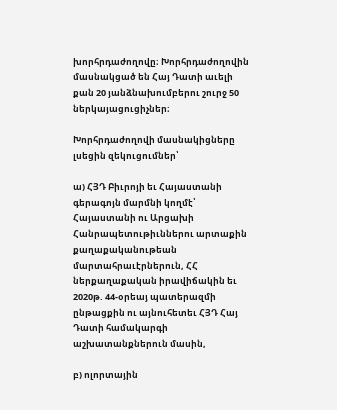խորհրդաժողովը։ Խորհրդաժողովին մասնակցած են Հայ Դատի աւելի քան 20 յանձնախումբերու շուրջ 50 ներկայացուցիչներ։

Խորհրդաժողովի մասնակիցները լսեցին զեկուցումներ՝

ա) ՀՅԴ Բիւրոյի եւ Հայաստանի գերագոյն մարմնի կողմէ՝ Հայաստանի ու Արցախի Հանրապետութիւններու արտաքին քաղաքականութեան մարտահրաւէրներուն, ՀՀ ներքաղաքական իրավիճակին եւ 2020թ. 44-օրեայ պատերազմի ընթացքին ու այնուհետեւ ՀՅԴ Հայ Դատի համակարգի աշխատանքներուն մասին,

բ) ոլորտային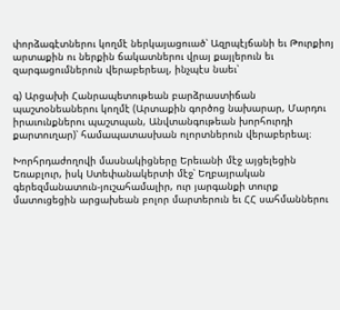փորձագէտներու կողմէ ներկայացուած՝ Ազրպէյճանի եւ Թուրքիոյ արտաքին ու ներքին ճակատներու վրայ քայլերուն եւ զարգացումներուն վերաբերեալ, ինչպէս նաեւ՝

գ) Արցախի Հանրապետութեան բարձրաստիճան պաշտօնեաներու կողմէ (Արտաքին գործոց նախարար, Մարդու իրաւունքներու պաշտպան, Անվտանգութեան խորհուրդի քարտուղար)՝ համապատասխան ոլորտներուն վերաբերեալ։

Խորհրդաժողովի մասնակիցները Երեւանի մէջ այցելեցին Եռաբլուր, իսկ Ստեփանակերտի մէջ՝ Եղբայրական գերեզմանատուն-յուշահամալիր, ուր յարգանքի տուրք մատուցեցին արցախեան բոլոր մարտերուն եւ ՀՀ սահմաններու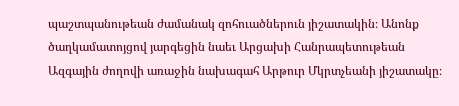պաշտպանութեան ժամանակ զոհուածներուն յիշատակին։ Անոնք ծաղկամատոյցով յարգեցին նաեւ Արցախի Հանրապետութեան Ազգային ժողովի առաջին նախագահ Արթուր Մկրտչեանի յիշատակը։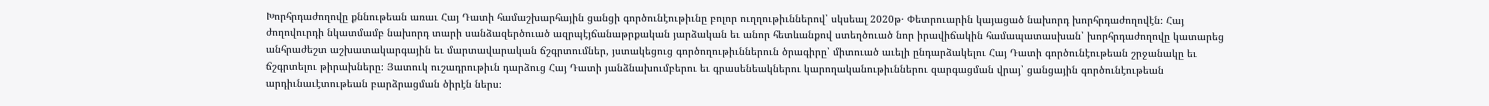Խորհրդաժողովը քննութեան առաւ Հայ Դատի համաշխարհային ցանցի գործունէութիւնը բոլոր ուղղութիւններով՝ սկսեալ 2020թ․ Փետրուարին կայացած նախորդ խորհրդաժողովէն։ Հայ ժողովուրդի նկատմամբ նախորդ տարի սանձազերծուած ազրպէյճանաթրքական յարձական եւ անոր հետևանքով ստեղծուած նոր իրավիճակին համապատասխան՝ խորհրդաժողովը կատարեց անհրաժեշտ աշխատակարգային եւ մարտավարական ճշգրտումներ, յստակեցուց գործողութիւններուն ծրագիրը՝ միտուած աւելի ընդարձակելու Հայ Դատի գործունէութեան շրջանակը եւ ճշգրտելու թիրախները։ Յատուկ ուշադրութիւն դարձուց Հայ Դատի յանձնախումբերու եւ գրասենեակներու կարողականութիւններու զարգացման վրայ՝ ցանցային գործունէութեան արդիւնաւէտութեան բարձրացման ծիրէն ներս։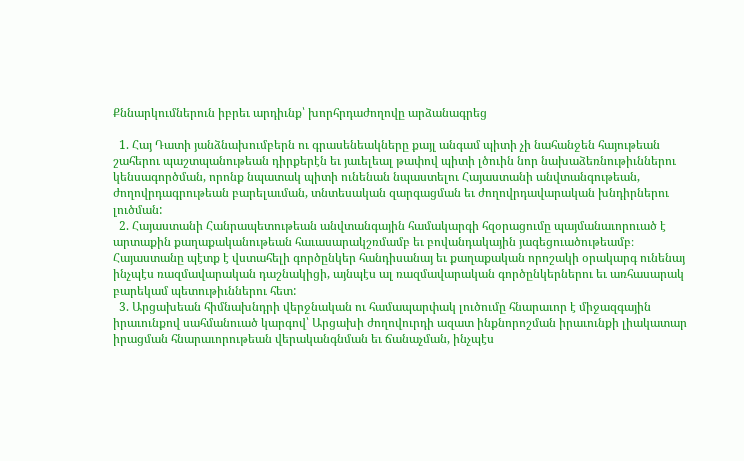Քննարկումներուն իբրեւ արդիւնք՝ խորհրդաժողովը արձանագրեց

  1. Հայ Դատի յանձնախումբերն ու գրասենեակները քայլ անգամ պիտի չի նահանջեն հայութեան շահերու պաշտպանութեան դիրքերէն եւ յաւելեալ թափով պիտի լծուին նոր նախաձեռնութիւններու կենսագործման, որոնք նպատակ պիտի ունենան նպաստելու Հայաստանի անվտանգութեան, ժողովրդագրութեան բարելաւման, տնտեսական զարգացման եւ ժողովրդավարական խնդիրներու լուծման:
  2. Հայաստանի Հանրապետութեան անվտանգային համակարգի հզօրացումը պայմանաւորուած է արտաքին քաղաքականութեան հաւասարակշռմամբ եւ բովանդակային յագեցուածութեամբ։ Հայաստանը պէտք է վստահելի գործընկեր հանդիսանայ եւ քաղաքական որոշակի օրակարգ ունենայ ինչպէս ռազմավարական դաշնակիցի, այնպէս ալ ռազմավարական գործընկերներու եւ առհասարակ բարեկամ պետութիւններու հետ:
  3. Արցախեան հիմնախնդրի վերջնական ու համապարփակ լուծումը հնարաւոր է միջազգային իրաւունքով սահմանուած կարգով՝ Արցախի ժողովուրդի ազատ ինքնորոշման իրաւունքի լիակատար իրացման հնարաւորութեան վերականգնման եւ ճանաչման, ինչպէս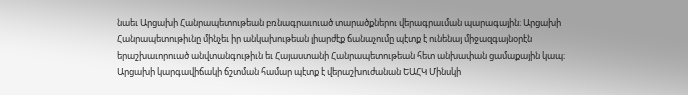նաեւ Արցախի Հանրապետութեան բռնագրաւուած տարածքներու վերագրաւման պարագային։ Արցախի Հանրապետութիւնը մինչեւ իր անկախութեան լիարժէք ճանաչումը պէտք է ունենայ միջազգայնօրէն երաշխաւորուած անվտանգութիւն եւ Հայաստանի Հանրապետութեան հետ անխափան ցամաքային կապ։ Արցախի կարգավիճակի ճշտման համար պէտք է վերաշխուժանան ԵԱՀԿ Մինսկի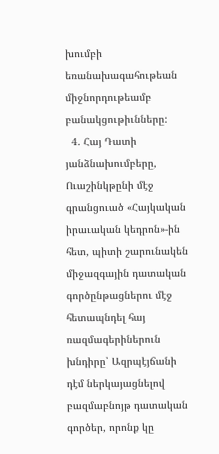խումբի եռանախագահութեան միջնորդութեամբ բանակցութիւնները:
  4. Հայ Դատի յանձնախումբերը, Ուաշինկթընի մէջ գրանցուած «Հայկական իրաւական կեդրոն»-ին հետ, պիտի շարունակեն միջազգային դատական գործընթացներու մէջ հետապնդել հայ ռազմագերիներուն խնդիրը՝ Ազրպէյճանի դէմ ներկայացնելով բազմաբնոյթ դատական գործեր, որոնք կը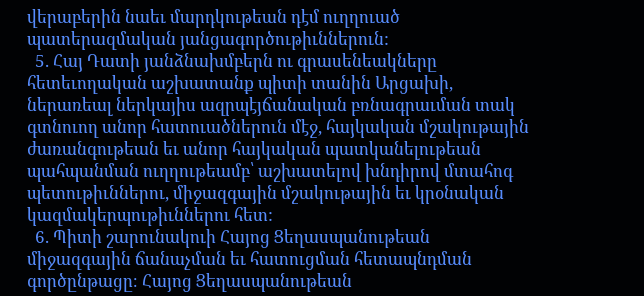վերաբերին նաեւ մարդկութեան դէմ ուղղուած պատերազմական յանցագործութիւններուն:
  5. Հայ Դատի յանձնախմբերն ու գրասենեակները հետեւողական աշխատանք պիտի տանին Արցախի, ներառեալ ներկայիս ազրպէյճանական բռնագրաւման տակ գտնուող անոր հատուածներուն մէջ, հայկական մշակութային ժառանգութեան եւ անոր հայկական պատկանելութեան պահպանման ուղղութեամբ՝ աշխատելով խնդիրով մտահոգ պետութիւններու, միջազգային մշակութային եւ կրօնական կազմակերպութիւններու հետ:
  6. Պիտի շարունակուի Հայոց Ցեղասպանութեան միջազգային ճանաչման եւ հատուցման հետապնդման գործընթացը։ Հայոց Ցեղասպանութեան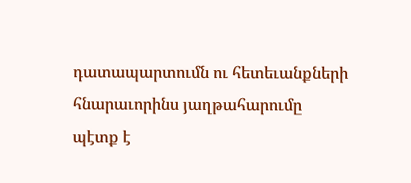դատապարտումն ու հետեւանքների հնարաւորինս յաղթահարումը պէտք է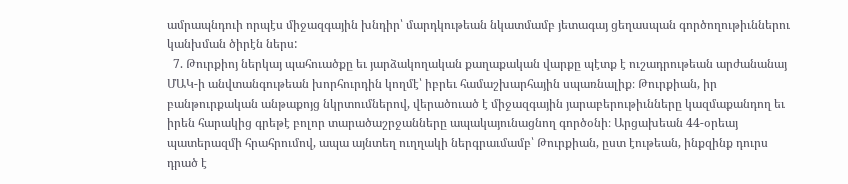ամրապնդուի որպէս միջազգային խնդիր՝ մարդկութեան նկատմամբ յետագայ ցեղասպան գործողութիւններու կանխման ծիրէն ներս:
  7. Թուրքիոյ ներկայ պահուածքը եւ յարձակողական քաղաքական վարքը պէտք է ուշադրութեան արժանանայ ՄԱԿ-ի անվտանգութեան խորհուրդին կողմէ՝ իբրեւ համաշխարհային սպառնալիք։ Թուրքիան, իր բանթուրքական անթաքոյց նկրտումներով, վերածուած է միջազգային յարաբերութիւնները կազմաքանդող եւ իրեն հարակից գրեթէ բոլոր տարածաշրջանները ապակայունացնող գործօնի։ Արցախեան 44-օրեայ պատերազմի հրահրումով, ապա այնտեղ ուղղակի ներգրաւմամբ՝ Թուրքիան, ըստ էութեան, ինքզինք դուրս դրած է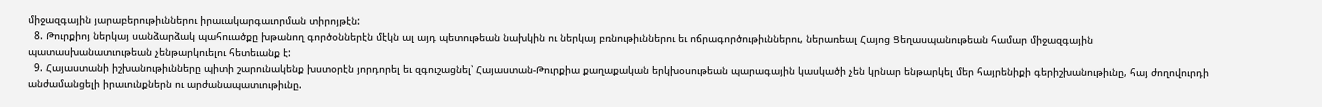միջազգային յարաբերութիւններու իրաւակարգաւորման տիրոյթէն:
  8. Թուրքիոյ ներկայ սանձարձակ պահուածքը խթանող գործօններէն մէկն ալ այդ պետութեան նախկին ու ներկայ բռնութիւններու եւ ոճրագործութիւններու, ներառեալ Հայոց Ցեղասպանութեան համար միջազգային պատասխանատւութեան չենթարկուելու հետեւանք է:
  9. Հայաստանի իշխանութիւնները պիտի շարունակենք խստօրէն յորդորել եւ զգուշացնել՝ Հայաստան-Թուրքիա քաղաքական երկխօսութեան պարագային կասկածի չեն կրնար ենթարկել մեր հայրենիքի գերիշխանութիւնը, հայ ժողովուրդի անժամանցելի իրաւունքներն ու արժանապատւութիւնը.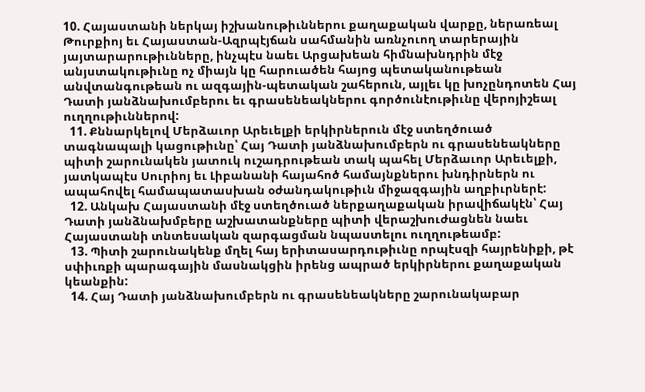10. Հայաստանի ներկայ իշխանութիւններու քաղաքական վարքը, ներառեալ Թուրքիոյ եւ Հայաստան-Ազրպէյճան սահմանին առնչուող տարերային յայտարարութիւնները, ինչպէս նաեւ Արցախեան հիմնախնդրին մէջ անյստակութիւնը ոչ միայն կը հարուածեն հայոց պետականութեան անվտանգութեան ու ազգային-պետական շահերուն, այլեւ կը խոչընդոտեն Հայ Դատի յանձնախումբերու եւ գրասենեակներու գործունէութիւնը վերոյիշեալ ուղղութիւններով:
  11. Քննարկելով Մերձաւոր Արեւելքի երկիրներուն մէջ ստեղծուած տագնապալի կացութիւնը՝ Հայ Դատի յանձնախումբերն ու գրասենեակները պիտի շարունակեն յատուկ ուշադրութեան տակ պահել Մերձաւոր Արեւելքի, յատկապէս Սուրիոյ եւ Լիբանանի հայահոծ համայնքներու խնդիրներն ու ապահովել համապատասխան օժանդակութիւն միջազգային աղբիւրներէ:
  12. Անկախ Հայաստանի մէջ ստեղծուած ներքաղաքական իրավիճակէն՝ Հայ Դատի յանձնախմբերը աշխատանքները պիտի վերաշխուժացնեն նաեւ Հայաստանի տնտեսական զարգացման նպաստելու ուղղութեամբ:
  13. Պիտի շարունակենք մղել հայ երիտասարդութիւնը որպէսզի հայրենիքի, թէ սփիւռքի պարագային մասնակցին իրենց ապրած երկիրներու քաղաքական կեանքին:
  14. Հայ Դատի յանձնախումբերն ու գրասենեակները շարունակաբար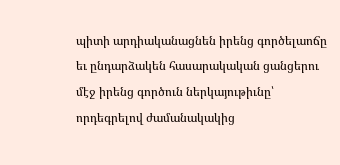պիտի արդիականացնեն իրենց գործելաոճը եւ ընդարձակեն հասարակական ցանցերու մէջ իրենց գործուն ներկայութիւնը՝ որդեգրելով ժամանակակից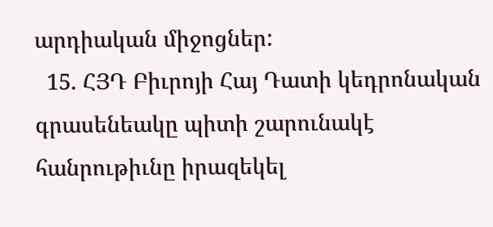արդիական միջոցներ:
  15. ՀՅԴ Բիւրոյի Հայ Դատի կեդրոնական գրասենեակը պիտի շարունակէ հանրութիւնը իրազեկել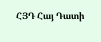ՀՅԴ Հայ Դատի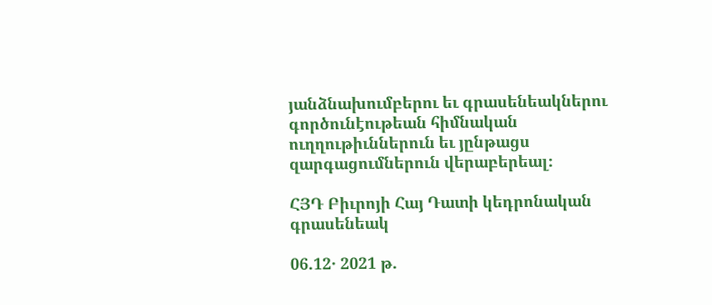յանձնախումբերու եւ գրասենեակներու գործունէութեան հիմնական ուղղութիւններուն եւ յընթացս զարգացումներուն վերաբերեալ։

ՀՅԴ Բիւրոյի Հայ Դատի կեդրոնական գրասենեակ

06.12․ 2021 թ.